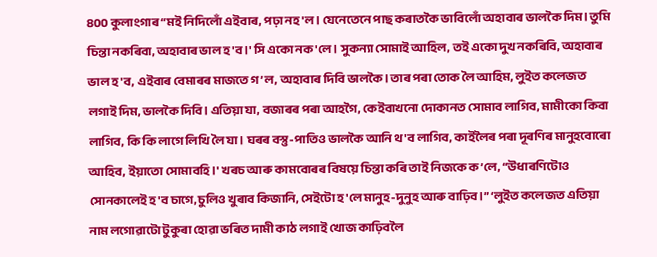800 কুলাংগাৰ “মই নিদিলোঁ এইবাৰ, পঢ়া নহ'ল। যেনেতেনে পাছ কৰাতকৈ ভাবিলোঁ অহাবাৰ ভালকৈ দিম। তুমি চিন্তা নকৰিবা, অহাবাৰ ভাল হ'ব।' সি একো নক'লে। সুকন্যা সোমাই আহিল, তই একো দুখ নকৰিবি, অহাবাৰ ভাল হ'ব, এইবাৰ বেমাৰৰ মাজতে গ’ল, অহাবাৰ দিবি ভালকৈ। তাৰ পৰা তোক লৈ আহিম, লুইত কলেজত লগাই দিম, ভালকৈ দিবি। এতিয়া যা, বজাৰৰ পৰা আহগৈ, কেইবাখনো দোকানত সোমাব লাগিব, মামীকো কিবা লাগিব, কি কি লাগে লিখি লৈ যা। ঘৰৰ বস্তু-পাতিও ভালকৈ আনি থ'ব লাগিব, কাইলৈৰ পৰা দূৰণিৰ মানুহবোৰো আহিব, ইয়াতো সোমাবহি।' খৰচ আৰু কামবোৰৰ বিষয়ে চিন্তা কৰি তাই নিজকে ক’লে, “উধাৰণিটোও সোনকালেই হ'ব চাগে, চুলিও খুৰাব কিজানি, সেইটো হ'লে মানুহ-দুনুহ আৰু বাঢ়িব।” ‘লুইত কলেজত এতিয়া নাম লগোৱাটো টুকুৰা হোৱা ভৰিত দামী কাঠ লগাই খোজ কাঢ়িবলৈ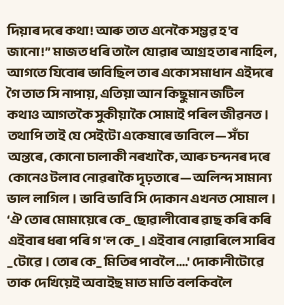দিয়াৰ দৰে কথা! আৰু তাত এনেকৈ সম্ভৱ হ'ব জানো!” মাজত ধৰি তালৈ যোৱাৰ আগ্ৰহ তাৰ নাহিল, আগতে যিবোৰ ভাবিছিল তাৰ একো সমাধান এইদৰে গৈ তাত সি নাপায়, এতিয়া আন কিছুমান জটিল কথাও আগতকৈ সুকীয়াকৈ সোমাই পৰিল জীৱনত। তথাপি তাই যে সেইটো একেষাৰে ভাবিলে— সঁচা অন্তৰে, কোনো চালাকী নৰখাকৈ, আৰু চন্দনৰ দৰে কোনেও টলাব নোৱৰাকৈ দৃঢ়তাৰে— অলিন্দ সামান্য ভাল লাগিল। ভাবি ভাবি সি দোকান এখনত সোমাল। ‘ঐ তোৰ মোমায়েৰে কে_ ছোৱালীবোৰ ৱাছ কৰি কৰি এইবাৰ ধৰা পৰি গ'ল কে_। এইবাৰ নোৱাৰিলে সাৰিব _টোৱে। তোৰ কে_ মিতিৰ পাবলৈ....' দোকানীটোৱে তাক দেখিয়েই অবাইছ মাত মাতি বলকিবলৈ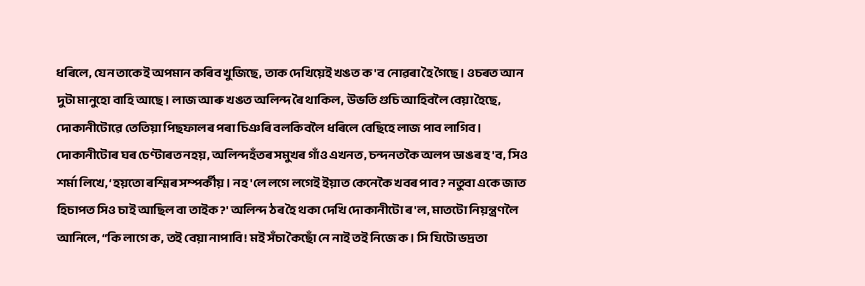ধৰিলে, যেন তাকেই অপমান কৰিব খুজিছে, তাক দেখিয়েই খঙত ক'ব নোৱৰা হৈ গৈছে। ওচৰত আন দুটা মানুহো বাহি আছে। লাজ আৰু খঙত অলিন্দ ৰৈ থাকিল, উভতি গুচি আহিবলৈ বেয়া হৈছে, দোকানীটোৱে তেতিয়া পিছফালৰ পৰা চিঞৰি বলকিবলৈ ধৰিলে বেছিহে লাজ পাব লাগিব। দোকানীটোৰ ঘৰ চেণ্টাৰত নহয়, অলিন্দহঁতৰ সমুখৰ গাঁও এখনত, চন্দনতকৈ অলপ ডাঙৰ হ'ব, সিও শৰ্মা লিখে, ‘হয়তো ৰশ্মিৰ সম্পৰ্কীয়। নহ'লে লগে লগেই ইয়াত কেনেকৈ খবৰ পাব? নতুবা একে জাত হিচাপত সিও চাই আছিল বা তাইক?' অলিন্দ ঠৰ হৈ থকা দেখি দোকানীটো ৰ'ল, মাতটো নিয়ন্ত্ৰণলৈ আনিলে, “কি লাগে ক, তই বেয়া নাপাবি! মই সঁচা কৈছোঁ নে নাই তই নিজে ক। সি যিটো ভদ্ৰতা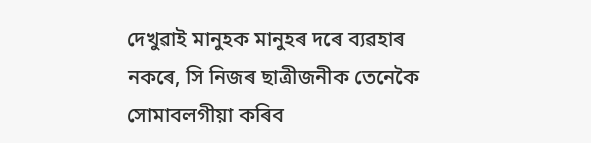দেখুৱাই মানুহক মানুহৰ দৰে ব্যৱহাৰ নকৰে, সি নিজৰ ছাত্ৰীজনীক তেনেকৈ সোমাবলগীয়া কৰিব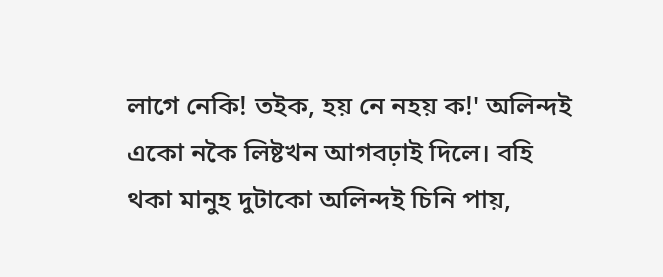লাগে নেকি! তইক, হয় নে নহয় ক!' অলিন্দই একো নকৈ লিষ্টখন আগবঢ়াই দিলে। বহি থকা মানুহ দুটাকো অলিন্দই চিনি পায়,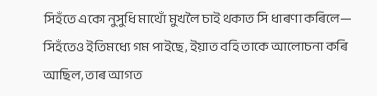সিহঁতে একো নুসুধি মাথোঁ মুখলৈ চাই থকাত সি ধাৰণা কৰিলে— সিহঁতেও ইতিমধ্যে গম পাইছে, ইয়াত বহি তাকে আলোচনা কৰি আছিল, তাৰ আগত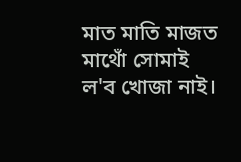মাত মাতি মাজত মাথোঁ সোমাই ল'ব খোজা নাই।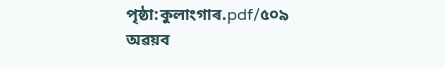পৃষ্ঠা:কুলাংগাৰ.pdf/৫০৯
অৱয়ব